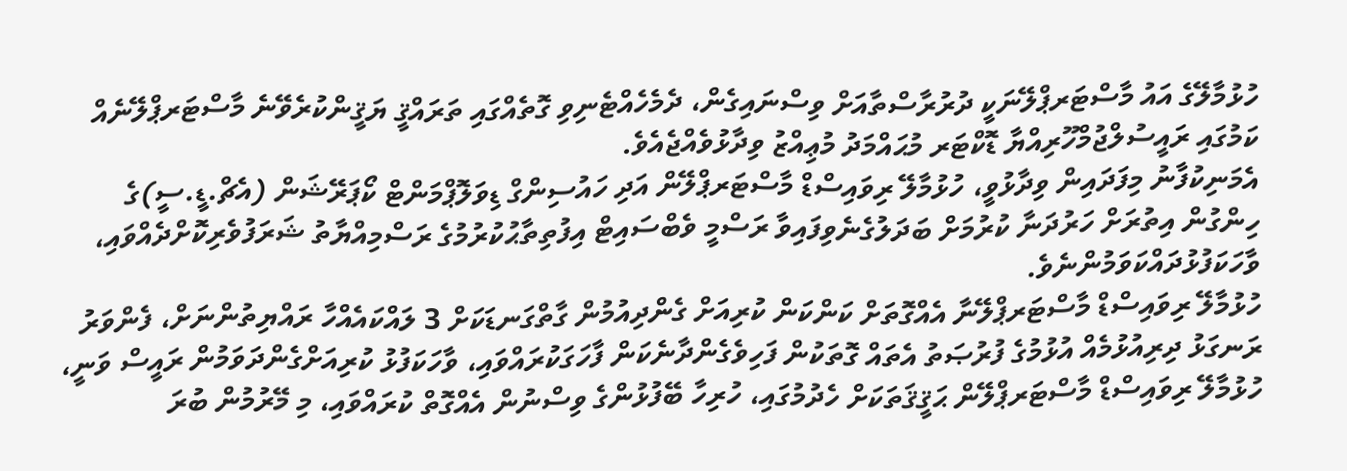ހުޅުމާލޭގެ އައު މާސްޓަރޕްލޭނަކީ ދުރުރާސްތާއަށް ވިސްނައިގެން، ދެމެހެއްޓެނިވި ގޮތެއްގައި ތަރައްޤީ ޔަޤީންކުރެވޭނެ މާސްޓަރޕްލޭނެއް ކަމުގައި ރައީސުލްޖުމްހޫރިއްޔާ ޑޮކްޓަރ މުޙައްމަދު މުޢިއްޒު ވިދާޅުވެއްޖެއެވެ.
އެމަނިކުފާނު މިފަދައިން ވިދާޅުވީ، ހުޅުމާލޭ ރިވައިސްޑް މާސްޓަރޕްލޭން އަދި ހައުސިންގް ޑިވަލޮޕްމަންޓް ކޯޕަރޭޝަން (އެޗް.ޑީ.ސީ)ގެ ހިންގުން އިތުރަށް ހަރުދަނާ ކުރުމަށް ބަދަލުގެނެވިފައިވާ ރަސްމީ ވެބްސައިޓް އިފުތިތާޙުކުރުމުގެ ރަސްމިއްޔާތު ޝަރަފުވެރިކޮށްދެއްވައި، ވާހަކަފުޅުދައްކަވަމުންނެވެ.
ހުޅުމާލޭ ރިވައިސްޑް މާސްޓަރޕްލޭނާ އެއްގޮތަށް ކަންކަން ކުރިއަށް ގެންދިއުމުން ގާތްގަނޑަކަށް 3 ލައްކައެއްހާ ރައްޔިތުންނަށް، ފެންވަރު ރަނގަޅު ދިރިއުޅުމެއް އުޅުމުގެ ފުރުޞަތު އެތައް ގޮތަކުން ފަހިވެގެންދާނެކަން ފާހަގަކުރައްވައި، ވާހަކަފުޅު ކުރިއަށްގެންދަވަމުން ރައީސް ވަނީ، ހުޅުމާލޭ ރިވައިސްޑް މާސްޓަރޕްލޭން ޙަޤީޤަތަކަށް ހެދުމުގައި، ހުރިހާ ބޭފުޅުންގެ ވިސްނުން އެއްގޮތް ކުރައްވައި، މި މޭރުމުން ބުރަ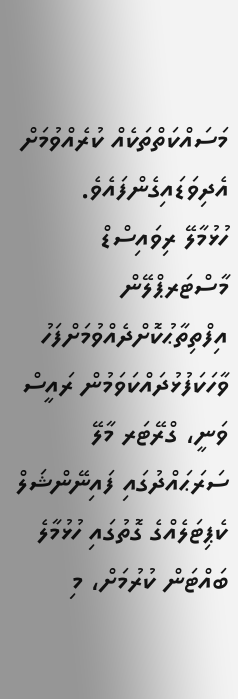މަސައްކަތްތަކެއް ކުރެއްވުމަށް އެދިވަޑައިގެންފައެވެ.
ހުޅުމާލޭ ރިވައިސްޑް މާސްޓަރޕްލޭން އިފްތިތާޙުކޮށްދެއްވުމަށްފަހު ވާހަކަފުޅުދައްކަވަމުން ރައީސް ވަނީ، ގްރޭޓަރ މާލޭ ސަރަޙައްދުގައި ފައިނޭންޝަލް ކެޕިޓަލެއްގެ ގޮތުގައި ހުޅުމާލެ ބައްޓަން ކުރުމަށް، މި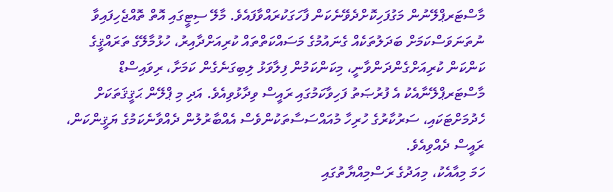މާސްޓަރޕްލޭނުން މަގުފަހިކޮށްދެވޭނެކަން ފާހަގަކުރައްވާފައެވެ. މާލޭ ސިޓީގައި އޮތް ތޮއްޖެހިފައިވާ ނުތަނަވަސްކަމަށް ބަދަލުތަކެއް ގެނައުމުގެ މަސައްކަތްތައް ކުރިއަށްދާއިރު، ހުޅުމާލޭގެ ތަރައްޤީގެ ކަންކަން ކުރިއަށްގެންދަންވާނީ، މިކަންކަމުން ފިލާވަޅު ލިބިގަނެގެން ކަމަށާ، ރިވައިސްޑް މާސްޓަރޕްލޭނާއެކު އެ ފުރުޞަތު ފަހިވާކަމުގައި ރައީސް ވިދާޅުވިއެވެ. އަދި މި ޕްލޭން ޙަޤީޤަތަކަށް ހެދުމަށްޓަކައި، ސަރުކާރުގެ ހުރިހާ މުއައްސަސާތަކުންވެސް އެއްބާރުލުން ދެއްވާނެކަމުގެ ޔަޤީންކަން، ރައީސް ދެއްވިއެވެ.
ހަމަ މިއާއެކު، މިއަދުގެ ރަސްމިއްޔާތުގައި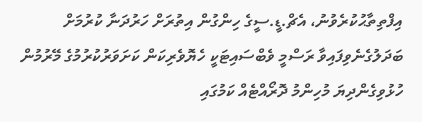އިފްތިތާޙުކުރެވުނު، އެޗް.ޑީ.ސީގެ ހިންގުން އިތުރަށް ހަރުދަނާ ކުރުމަށް ބަދަލުގެނެވިފައިވާ ރަސްމީ ވެބްސައިޓަކީ ހެޔޮވެރިކަން ކަށަވަރުކުރުމުގެ މޭރުމުން ހުޅުވިގެންދިޔަ މުހިންމު ދޮރޯއްޓެއް ކަމުގައި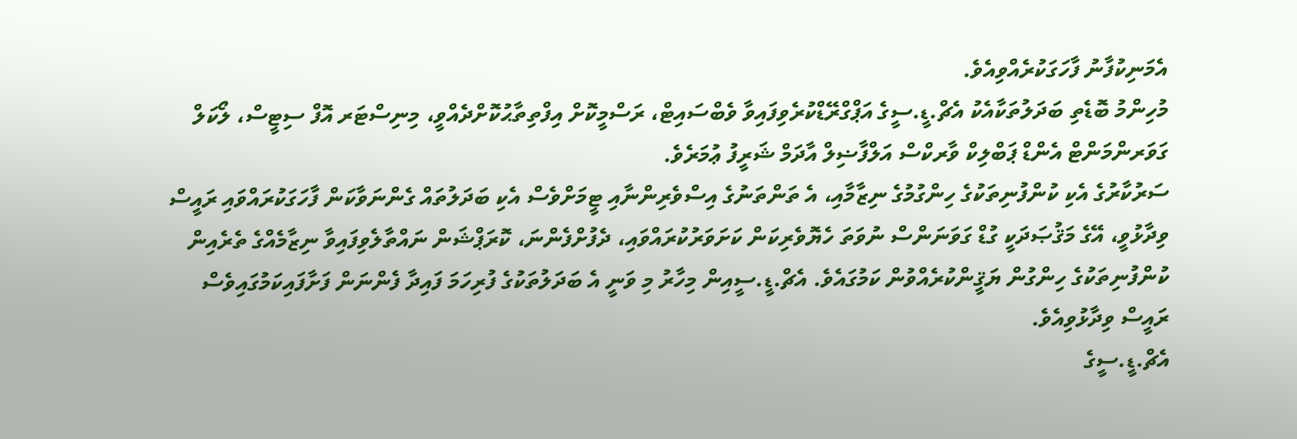އެމަނިކުފާނު ފާހަގަކުރެއްވިއެވެ.
މުހިންމު ބޮޑެތި ބަދަލުތަކާއެކު އެޗް.ޑީ.ސީގެ އަޕްގްރޭޑްކުރެވިފައިވާ ވެބްސައިޓް، ރަސްމީކޮށް އިފްތިތާޙުކޮށްދެއްވީ، މިނިސްޓަރ އޮފް ސިޓީސް، ލޯކަލް ގަވަރންމަންޓް އެންޑް ޕަބްލިކް ވާރކްސް އަލްފާޟިލް އާދަމް ޝަރީފު ޢުމަރެވެ.
ސަރުކާރުގެ އެކި ކުންފުނިތަކުގެ ހިންގުމުގެ ނިޒާމާއި، އެ ތަންތަނުގެ އިސްވެރިންނާއި ޓީމަށްވެސް އެކި ބަދަލުތައް ގެންނަވާކަން ފާހަގަކުރައްވައި ރައީސް ވިދާޅުވީ، އޭގެ މަޤުޞަދަކީ ގުޑް ގަވަނަންސް ނުވަތަ ހެޔޮވެރިކަން ކަށަވަރުކުރައްވައި، ދެފުށްފެންނަ، ކޮރަޕްޝަން ނައްތާލެވިފައިވާ ނިޒާމެއްގެ ތެރެއިން ކުންފުނިތަކުގެ ހިންގުން ޔަޤީންކުރެއްވުން ކަމުގައެވެ. އެޗް.ޑީ.ސީއިން މިހާރު މި ވަނީ އެ ބަދަލުތަކުގެ ފުރިހަމަ ފައިދާ ފެންނަން ފަށާފައިކަމުގައިވެސް ރައީސް ވިދާޅުވިއެވެ.
އެޗް.ޑީ.ސީގެ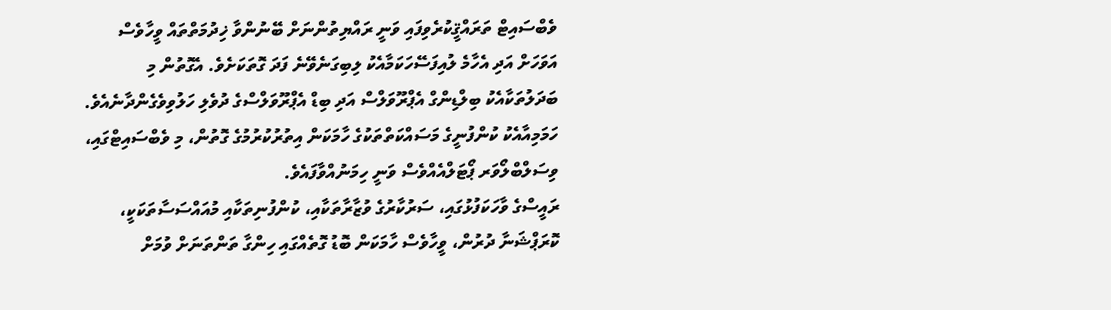ވެބްސައިޓް ތަރައްޤީކުރެވިފައި ވަނީ ރައްޔިތުންނަށް ބޭނުންވާ ޚިދުމަތްތައް ވީހާވެސް އަވަހަށް އަދި އެހާމެ ލުއިފަސޭހަކަމާއެކު ލިބިގަނެވޭނެ ފަދަ ގޮތަކަށެވެ. އެގޮތުން މި ބަދަލުތަކާއެކު ބިލްޑިންގް އެޕްރޫވަލްސް އަދި ބިޑް އެޕްރޫވަލްސްގެ ދުވެލި ހަލުވިވެގެންދާނެއެވެ. ހަމަމިއާއެކު ކުންފުނީގެ މަސައްކަތްތަކުގެ ހާމަކަން އިތުރުކުރުމުގެ ގޮތުން، މި ވެބްސައިޓްގައި، ވިސަލްބްލޯވަރ ޕޯޓަލްއެއްވެސް ވަނީ ހިމަނުއްވާފައެވެ.
ރައީސްގެ ވާހަކަފުޅުގައި، ސަރުކާރުގެ ވުޒާރާތަކާއި، ކުންފުނިތަކާއި މުއައްސަސާތަކަކީ، ކޮރަޕްޝަނާ ދުރުން، ވީހާވެސް ހާމަކަން ބޮޑު ގޮތެއްގައި ހިންގާ ތަންތަނަށް ވުމަށް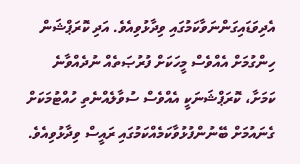އެދިވަޑައިގަންނަވާކަމުގައި ވިދާޅުވިއެވެ. އަދި ކޮރަޕްޝަން ހިންގުމަށް އެއްވެސް މީހަކަށް ފުރުޞަތެއް ނުދެއްވާނެ ކަމަށާ، ކޮރަޕްޝަނަކީ އެއްވެސް ސުވާލެއްނެތި ހުއްޓުމަކަށް ގެނައުމަށް ބޭނުންފުޅުވާކަމެއްކަމުގައި ރައީސް ވިދާޅުވިއެވެ.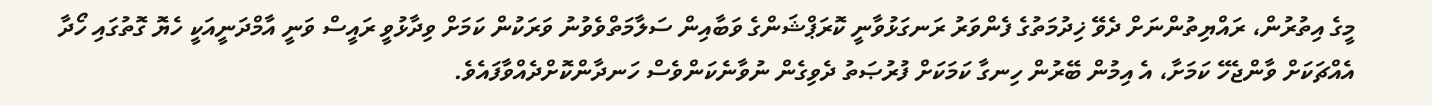މީގެ އިތުރުން، ރައްޔިތުންނަށް ދެވޭ ޚިދުމަތުގެ ފެންވަރު ރަނގަޅުވާނީ ކޮރަޕްޝަންގެ ވަބާއިން ސަލާމަތްވެވުނު ވަރަކުން ކަމަށް ވިދާޅުވީ ރައީސް ވަނީ އާމްދަނީއަކީ ހެޔޮ ގޮތުގައި ހޯދާ އެއްޗަކަށް ވާންޖެހޭ ކަމަށާ، އެ އިމުން ބޭރުން ހިނގާ ކަމަކަށް ފުރުޞަތު ދެވިގެން ނުވާނެކަންވެސް ހަނދާންކޮށްދެއްވާފައެވެ.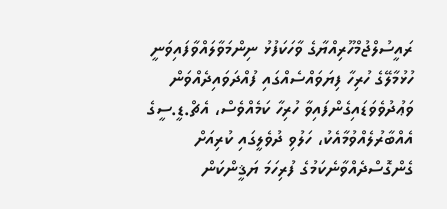ރައީސުލްޖުމްހޫރިއްޔާގެ ވާހަކަފުޅު ނިންމަވާލައްވާފައިވަނީ ހުޅުމާލޭގެ ހުރިހާ ފިޔަވައްސެއްގައި ފުއްދަވައިދެއްވަން ވަޢުދުވެވަޑައިގެންފައިވާ ހުރިހާ ކަމެއްވެސް، އެޗް.ޑީ.ސީގެ އެއްބާރުލެއްވުމާއެކު، ހަލުވި ދުވެލީގައި ކުރިއަށް ގެންގޮސްދެއްވާނެކަމުގެ ފުރިހަމަ ޔަޤީންކަން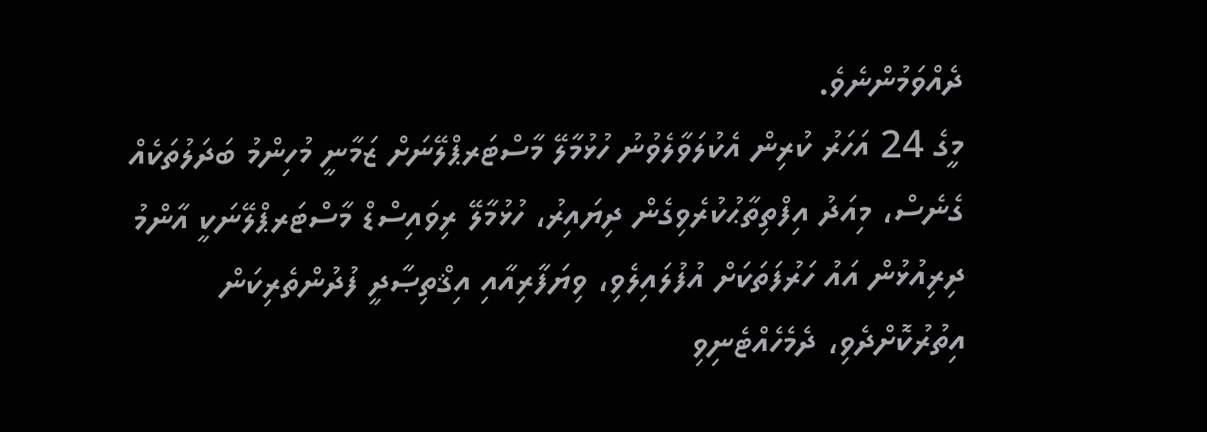ދެއްވަމުންނެވެ.
މީގެ 24 އަހަރު ކުރިން އެކުލަވާލެވުނު ހުޅުމާލޭ މާސްޓަރޕްލޭނަށް ޒަމާނީ މުހިންމު ބަދަލުތަކެއް ގެނެސް، މިއަދު އިފްތިތާޙުކުރެވިގެން ދިޔައިރު، ހުޅުމާލޭ ރިވައިސްޑް މާސްޓަރޕްލޭނަކީ އާންމު ދިރިއުޅުން އައު ހަރުފަތަކަށް އުފުލައިލެވި، ވިޔަފާރިއާއި އިޤްތިޞާދީ ފުދުންތެރިކަން އިތުރުކޮށްދެވި، ދެމެހެއްޓެނިވި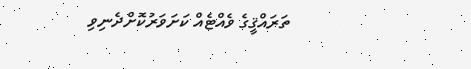ތަރައްޤީގެ ވެއްޓެއް ކަށަވަރުކޮށްދެނިވި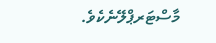މާސްޓަރޕްލޭނެކެވެ.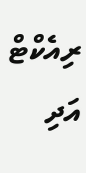ރިއެކްޓް އަދި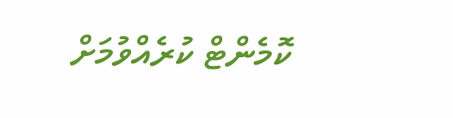ކޮމެންޓް ކުރެއްވުމަށް